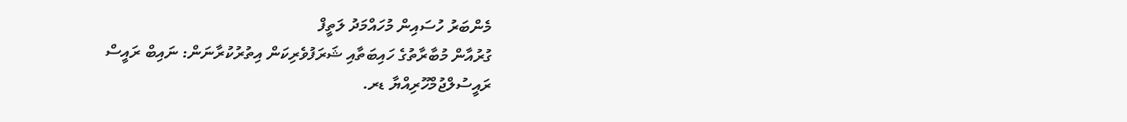މެންބަރު ހުސައިން މުހައްމަދު ލަތީފް
ގުރުއާން މުބާރާތުގެ ހައިބަތާއި ޝަރަފުވެރިކަން އިތުރުކުރާނަން: ނައިބް ރައީސް
ރައީސުލްޖުމްހޫރިއްޔާ ޑރ.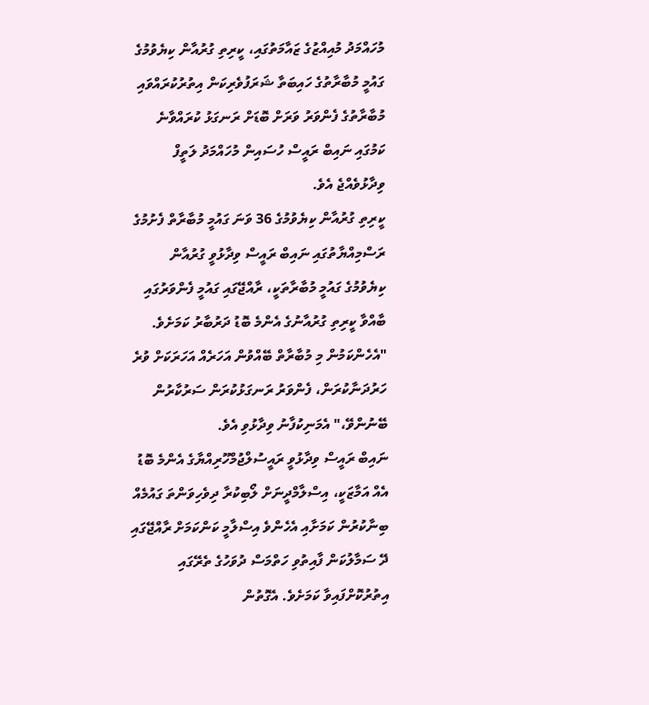މުހައްމަދު މުއިއްޒުގެ ޒައާމަތުގައި، ކީރިތި ގުރުއާން ކިޔެވުމުގެ ގައުމީ މުބާރާތުގެ ހައިބަތާ ޝަރަފުވެރިކަން އިތުރުކުރައްވައި މުބާރާތުގެ ފެންވަރު ވަރަށް ބޮޑަށް ރަނގަޅު ކުރައްވާނެ ކަމުގައި ނައިބް ރައީސް ހުސައިން މުހައްމަދު ލަތީފް ވިދާޅުވެއްޖެ އެވެ.
ކީރިތި ގުރުއާން ކިޔެވުމުގެ 36 ވަނަ ގައުމީ މުބާރާތް ފެށުމުގެ ރަސްމިއްޔާތުގައި ނައިބް ރައީސް ވިދާޅުވީ ގުރުއާން ކިޔެވުމުގެ ގައުމީ މުބާރާތަކީ، ރާއްޖޭގައި ގައުމީ ފެންވަރުގައި ބާއްވާ ކީރިތި ގުރުއާނުގެ އެންމެ ބޮޑު ދަރުބާރު ކަމަށެވެ.
"އެހެންކަމުން މި މުބާރާތް ބޭއްވުން އަހަރެއް އަހަރަކަށް ވުރެ ހަރުދަނާކުރަން، ފެންވަރު ރަނގަޅުކުރަން ސަރުކާރުން ބޭނުންވޭ،" އެމަނިކުފާނު ވިދާޅުވި އެވެ.
ނައިބް ރައީސް ވިދާޅުވީ ރައީސުލްޖުމްހޫރިއްޔާގެ އެންމެ ބޮޑު އެއް އަމާޒަކީ، އިސްލާމްދީނަށް ލޯބިކުރާ ދިވެހިވަންތަ ގައުމެއް ބިނާކުރުން ކަމަށާއި އެހެންވެ އިސްލާމީ ކަންކަމަށް ރާއްޖޭގައި ދޭ ސަމާލުކަން ފާއިތުވި ހަތްމަސް ދުވަހުގެ ތެރޭގައި އިތުރުކޮށްފައިވާ ކަމަށެވެ. އެގޮތުން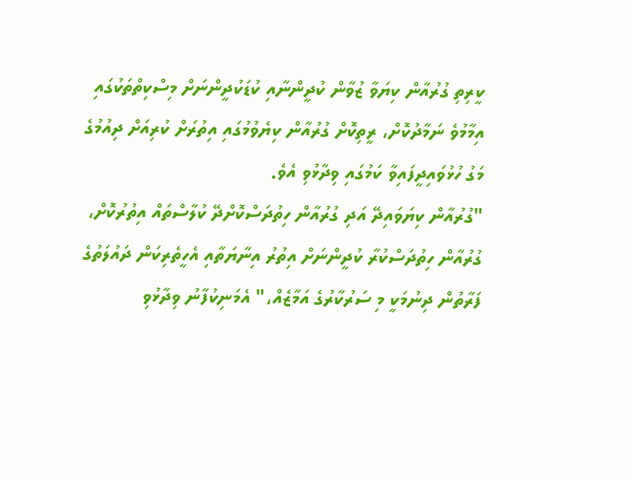ކީރިތި ގުރުއާން ކިޔަވާ ޒުވާން ކުދީންނާއި ކުޑަކުދީންނަށް މިސްކިތްތަކުގައި އިމާމުވެ ނަމާދުކޮށް، ރީތިކޮށް ގުރުއާން ކިޔެވުމުގައި އިތުރަށް ކުރިއަށް ދިއުމުގެ މަގު ހުޅުވައިދީފައިވާ ކަމުގައި ވިދާޅުވި އެވެ.
"ގުރުއާން ކިޔަވައިދޭ އަދި ގުރުއާން ހިތުދަސްކޮށްދޭ ކުލާސްތައް އިތުރުކޮށް، ގުރުއާން ހިތުދަސްކުރާ ކުދީންނަށް އިތުރު އިނާޔަތާއި އެހީތެރިކަން ދައުލަތުގެ ފަރާތުން ދިނުމަކީ މި ސަރުކާރުގެ އަމާޒެއް،" އެމަނިކުފާނު ވިދާޅުވި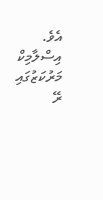އެވެ.
އިސްލާމިކް މަރުކަޒުގައި ރޭ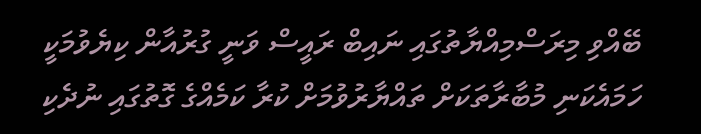ބޭއްވި މިރަސްމިއްޔާތުގައި ނައިބް ރައީސް ވަނީ ގުރުއާން ކިޔެވުމަކީ ހަމައެކަނި މުބާރާތަކަށް ތައްޔާރުވުމަށް ކުރާ ކަމެއްގެ ގޮތުގައި ނުދެކި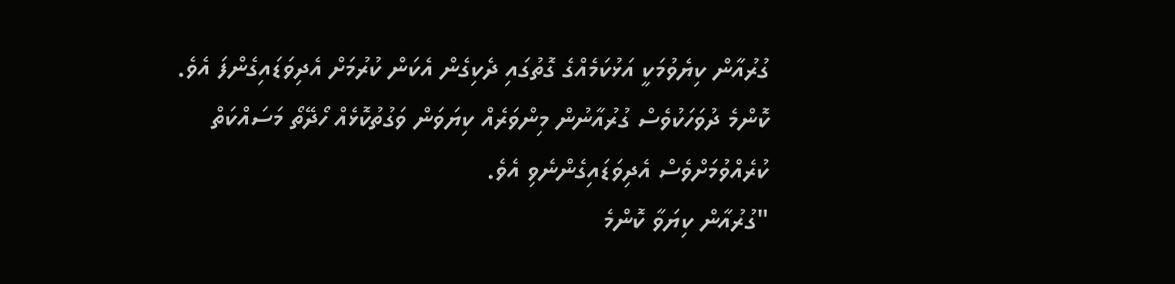ގުރުއާން ކިޔެވުމަކީ އަޅުކަމެއްގެ ގޮތުގައި ދެކިގެން އެކަން ކުރުމަށް އެދިވަޑައިގެންފަ އެވެ. ކޮންމެ ދުވަހަކުވެސް ގުރުއާނުން މިންވަރެއް ކިޔަވަން ވަގުތުކޮޅެއް ހޯދޭތޯ މަސައްކަތް ކުރެއްވުމަށްވެސް އެދިވަޑައިގެންނެވި އެވެ.
"ގުރުއާން ކިޔަވާ ކޮންމެ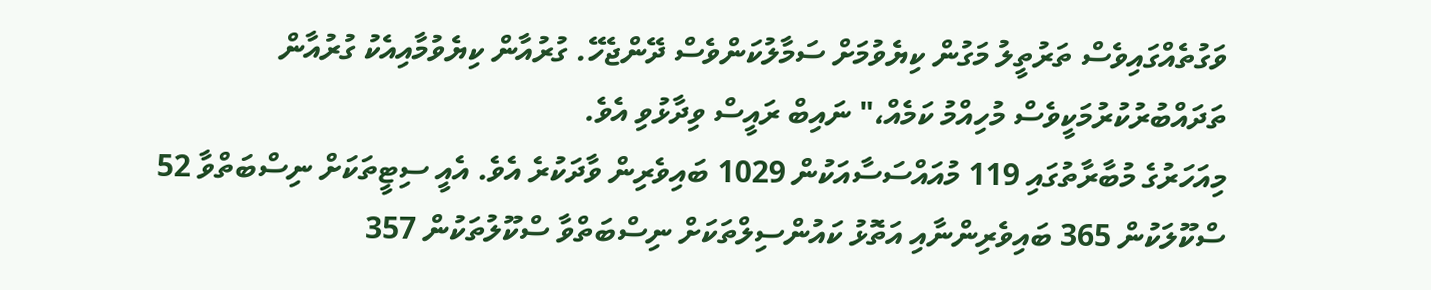ވަގުތެއްގައިވެސް ތަރުތީލު މަގުން ކިޔެވުމަށް ސަމާލުކަންވެސް ދޭންޖެހޭ. ގުރުއާން ކިޔެވުމާއިއެކު ގުރުއާން ތަދައްބުރުކުރުމަކީވެސް މުހިއްމު ކަމެއް،" ނައިބް ރައީސް ވިދާޅުވި އެވެ.
މިއަހަރުގެ މުބާރާތުގައި 119 މުއައްސަސާއަކުން 1029 ބައިވެރިން ވާދަކުރެ އެވެ. އެއީ ސިޓީތަކަށް ނިސްބަތްވާ 52 ސްކޫލަކުން 365 ބައިވެރިންނާއި އަތޮޅު ކައުންސިލްތަކަށް ނިސްބަތްވާ ސްކޫލުތަކުން 357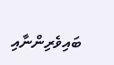ބައިވެރިންނާއި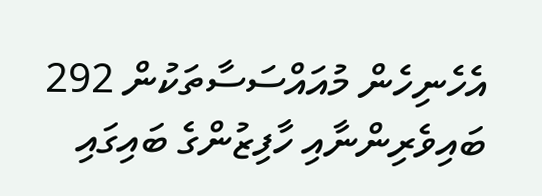އެހެނިހެން މުއައްސަސާތަކުން 292 ބައިވެރިންނާއި ހާފިޒުންގެ ބައިގައި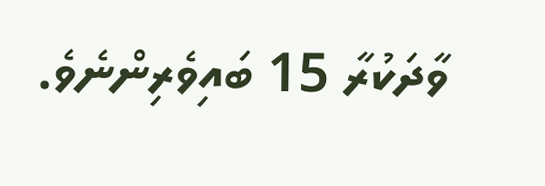ވާދަކުރާ 15 ބައިވެރިންނެވެ.